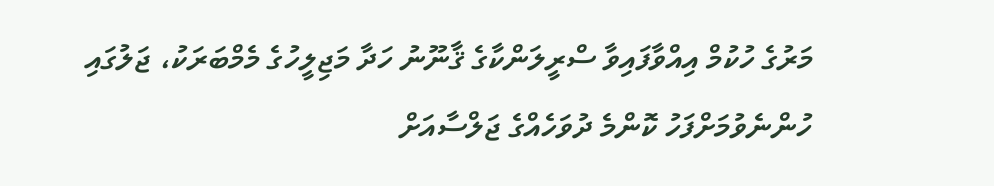މަރުގެ ހުކުމް އިއްވާފައިވާ ސްރީލަންކާގެ ޤާނޫނު ހަދާ މަޖިލީހުގެ މެމްބަރަކު، ޖަލުގައި ހުންނެވުމަށްފަހު ކޮންމެ ދުވަހެއްގެ ޖަލްސާއަށް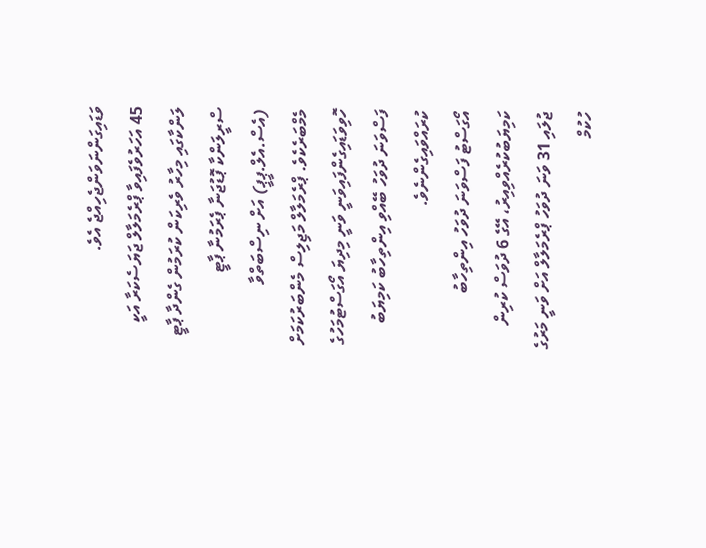ވަޑައިގަންނަވަންޖެހިއްޖެ އެވެ.
45 އަހަރުވެފައިވާ ޕްރެމަލާލް ޖަޔަސެކަރާ އަކީ ލަންކާގައި މިހާރު ވެރިކަން ކުރަމުން ގެންދާ ޕާޓީ ސްރީލަންކާ ޕޮޑުޖަނާ ޕެރަމުނާ ޕާޓީ (އެސް.އެލް.ޕީޕީ) އަށް ނިސްބަތްވާ މެމްބަރެކެވެ. ޕްރެމަލާލް މަޖިލިސް މެންބަރުކަމަށް ހޮވިވަޑައިގެންފައިވަނީ ވަނީ މިދިޔަ އޯގަސްޓުމަހުގެ ފަސްވަނަ ދުވަހު ބޭއްވި އިންތިހާބު ކަމިޔަބު ކުރައްވައިގެންނެވެ.
އޯގަސްޓު ފަސްވަނަ ދުވަހު އިންތިހާބު ކަމިޔަބުކުރެއްވިއިރު، އޭގެ 6 ދުވަސް ކުރިން ޖުލައި 31 ވަނަ ދުވަހު ޕްރެމަލާލް އަށް ވަނީ މަރުގެ ހުކުމް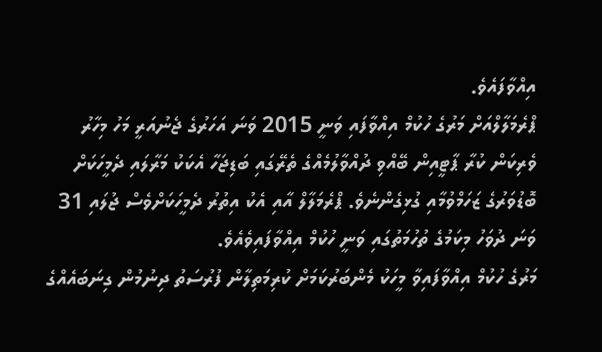އިއްވާފައެވެ.
ޕްރެމަލާލްއަށް މަރުގެ ހުކުމް އިއްވާފައި ވަނީ 2015 ވަނަ އަހަރުގެ ޖެނުއަރީ މަހު މިހާރު ވެރިކަން ކުރާ ޕާޓީއިން ބޭއްވި ދުއްވާލުމެއްގެ ތެރޭގައި ބަޑިޖަހާ އެކަކު މަރާލައި ދެމީހަކަށް ބޮޑުވަރުގެ ޒަހަމްވުމާއި ގުޅިގެންނެވެ. ޕްރެމަލާލް އާއި އެކު އިތުރު ދެމީހަކަށްވެސް ޖުލައި 31 ވަނަ ދުވަހު މިކަމުގެ ތުހުމަތުގައި ވަނީ ހުކުމް އިއްވާފައިވެއެވެ.
މަރުގެ ހުކުމް އިއްވާފައިވާ މީހަކު މެންބަރުކަމަށް ކުރިމަތިލާން ފުރުސަތު ދިނުމުން ގިނަބައެއްގެ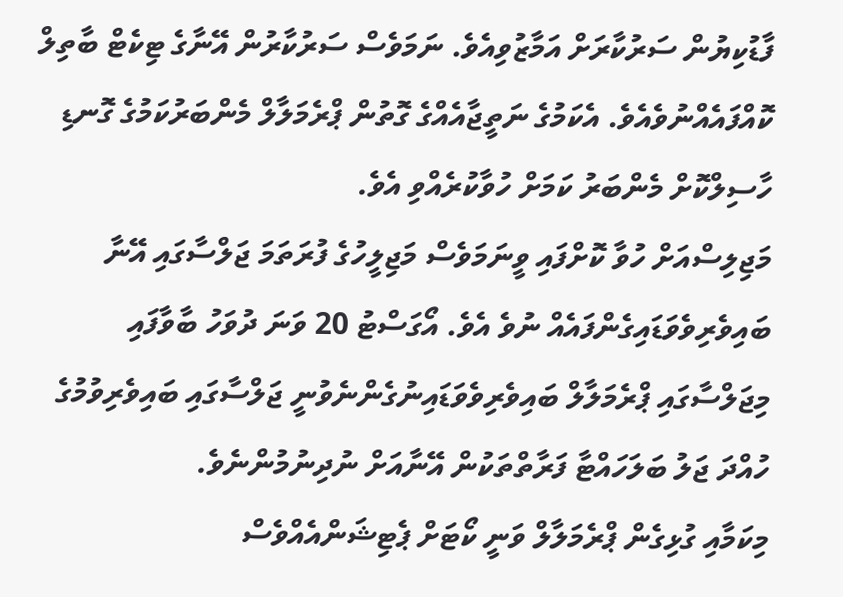ފާޑުކިޔުން ސަރުކާރަށް އަމާޒުވިއެވެ. ނަމަވެސް ސަރުކާރުން އޭނާގެ ޓިކެޓް ބާތިލް ކޮއްފައެއްނުވެއެވެ. އެކަމުގެ ނަތީޖާއެއްގެ ގޮތުން ޕްރެމަލާލް މެންބަރުކަމުގެ ގޮނޑި ހާސިލްކޮށް މެންބަރު ކަމަށް ހުވާކުރެއްވި އެވެ.
މަޖިލިސްއަށް ހުވާ ކޮށްފައި ވީނަމަވެސް މަޖިލީހުގެ ފުރަތަމަ ޖަލްސާގައި އޭނާ ބައިވެރިވެވަޑައިގެންފައެއް ނުވެ އެވެ. އޯގަސްޓު 20 ވަނަ ދުވަހު ބާވާފައި މިޖަލްސާގައި ޕްރެމަލާލް ބައިވެރިވެވަޑައިނުގެންނެވުނީ ޖަލްސާގައި ބައިވެރިވުމުގެ ހުއްދަ ޖަލު ބަލަހައްޓާ ފަރާތްތަކުން އޭނާއަށް ނުދިނުމުންނެވެ.
މިކަމާއި ގުޅިގެން ޕްރެމަލާލް ވަނީ ކޯޓަށް ޕެޓިޝަންއެއްވެސް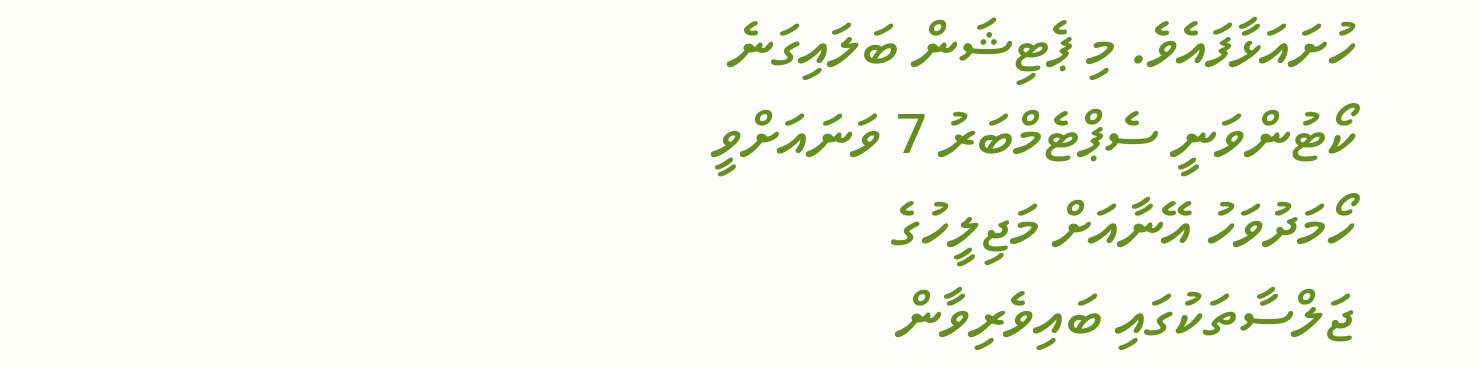ހުށައަޅާފައެވެ. މި ޕެޓިޝަން ބަލައިގަނެ ކޯޓުންވަނީ ސެޕްޓެމްބަރު 7 ވަނައަށްވީ ހޯމަދުވަހު އޭނާއަށް މަޖިލީހުގެ ޖަލްސާތަކުގައި ބައިވެރިވާން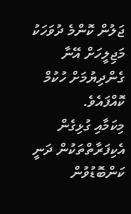ޖަލުން ކޮންމެ ދުވަހަކު މަޖިލީހަށް އޭނާ ގެންދިޔުމަށް ހުކުމް ކޮއްފައެވެ.
މިކަމާއި ގުޅިގެން އެކިފަރާތްތަކުން ދަނީ ކަންބޮޑުވުން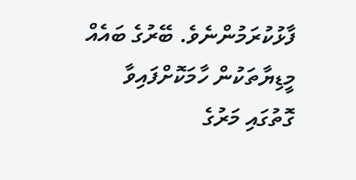ފާޅުކުރަމުންނެވެ. ބޭރުގެ ބައެއް މީޑިޔާތަކުން ހާމަކޮށްފައިވާ ގޮތުގައި މަރުގެ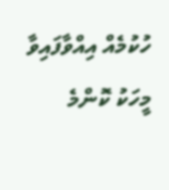ހުކުމެއް އިއްވާފައިވާ މީހަކު ކޮންމެ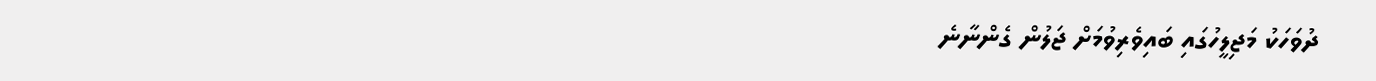ދުވަހަކު މަޖިލީހުގައި ބައިވެރިވުމަށް ޖަލުން ގެންނާނެ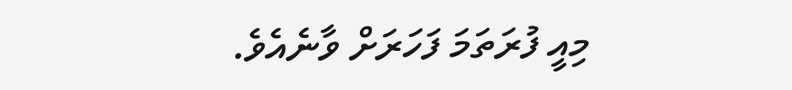މިއީ ފުރަތަމަ ފަހަރަށް ވާނެއެވެ.